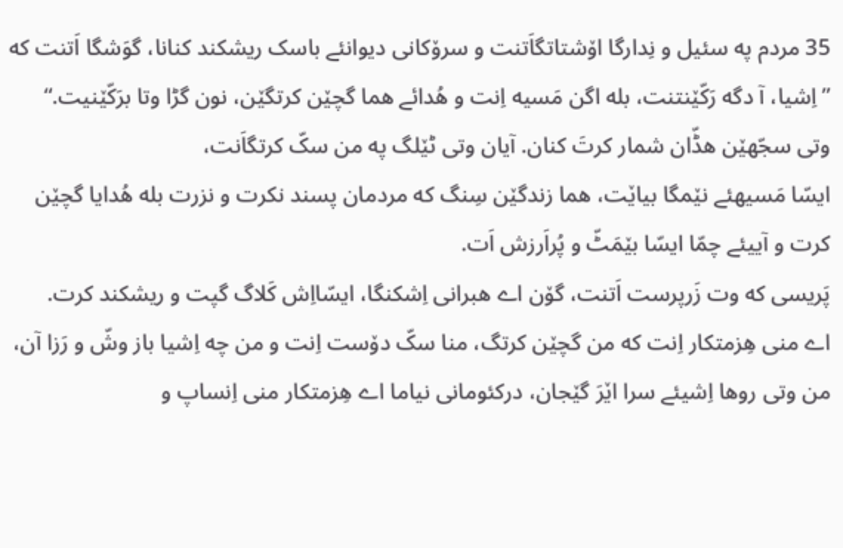35 مردم په سئیل و نِدارگا اۆشتاتگاَتنت و سرۆکانی دیوانئے باسک ریشکند کنانا، گوَشگا اَتنت که ”اِشیا، آ دگه رَکّێنتنت، بله اگن مَسیه اِنت و هُدائے هما گچێن کرتگێن، نون گڑا وتا برَکّێنیت.“
وتی سجّهێن هڈّان شمار کرتَ کنان. آیان وتی ٹێلگ په من سکّ کرتگاَنت،
ایسّا مَسیهئے نێمگا بیاێت، هما زندگێن سِنگ که مردمان پسند نکرت و نزرت بله هُدایا گچێن کرت و آییئے چمّا ایسّا بێمَٹّ و پُراَرزش اَت.
پَریسی که وت زَرپرست اَتنت، گۆن اے هبرانی اِشکنگا، ایسّااِش کَلاگ گپت و ریشکند کرت.
اے منی هِزمتکار اِنت که من گچێن کرتگ، منا سکّ دۆست اِنت و من چه اِشیا باز وشّ و رَزا آن، من وتی روها اِشیئے سرا اێرَ گێجان، درکئومانی نیاما اے هِزمتکار منی اِنساپ و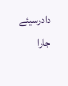دادرسیئے جارا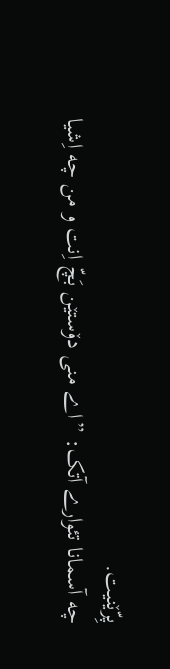پِرّێنیت.
چه آسمانا تئوارے آتک: ”اے منی دۆستێن بَچّ اِنت و من چه اِشیا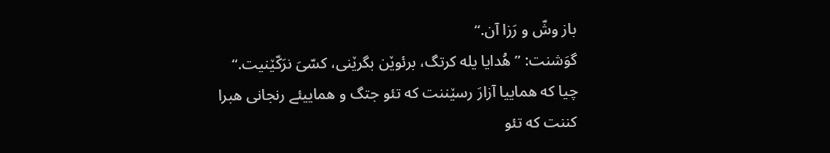باز وشّ و رَزا آن.“
گوَشنت: ”هُدایا یله کرتگ، برئوێن بگرێنی، کسّیَ نرَکّێنیت.“
چیا که هماییا آزارَ رسێننت که تئو جتگ و هماییئے رنجانی هبرا کننت که تئو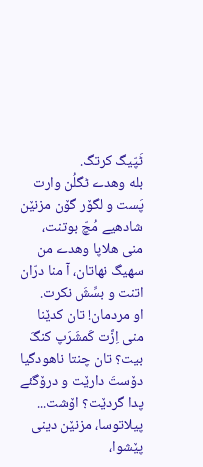ٹَپّیگ کرتگ.
بله وهدے ٹگلُن وارت پَست و لگۆر گۆن مزنێن شادهیے مُچّ بوتنت، منی هلاپا وهدے من سهیگ نهاتان، آ منا درّان اتنت و بسِّشَ نکرت.
او مردمان! تان کدێنا منی اِزَّت کَمشَرَپ کنگَ بیت؟ تان چنتا ناهودگیا دۆستَ دارێت و درۆگئے پدا گردێت؟ اۆشت...
پیلاتوسا، مزنێن دینی پێشوا،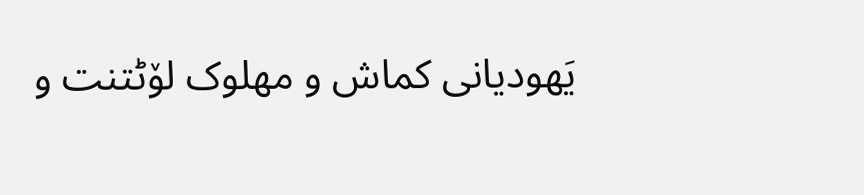یَهودیانی کماش و مهلوک لۆٹتنت و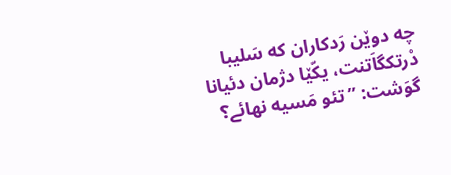چه دوێن رَدکاران که سَلیبا دْرتکگاَتنت، یکّێا دژمان دئیانا گوَشت: ”تئو مَسیه نهائے؟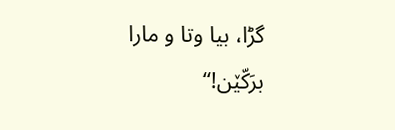گڑا، بیا وتا و مارا برَکّێن!“